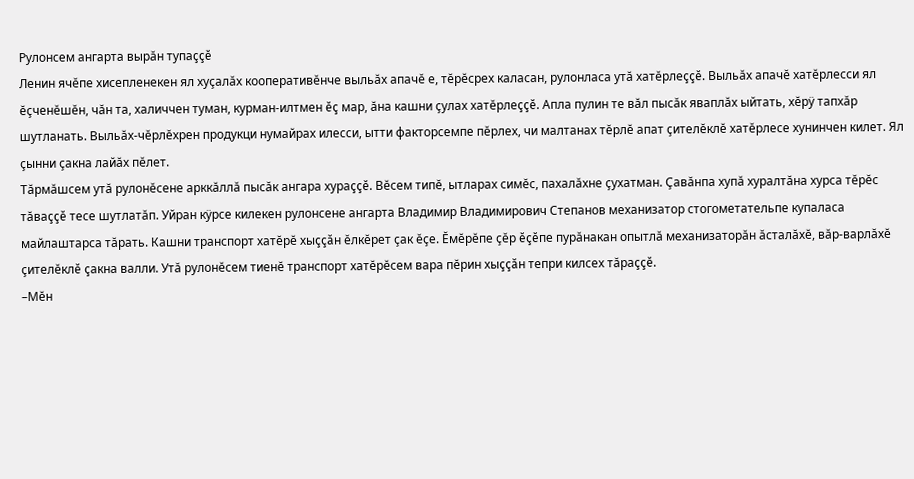Рулонсем ангарта вырăн тупаççĕ
Ленин ячĕпе хисепленекен ял хуçалăх кооперативĕнче выльăх апачĕ е, тĕрĕсрех каласан, рулонласа утă хатĕрлеççĕ. Выльăх апачĕ хатĕрлесси ял ĕçченĕшĕн, чăн та, халиччен туман, курман-илтмен ĕç мар, ăна кашни çулах хатĕрлеççĕ. Апла пулин те вăл пысăк яваплăх ыйтать, хĕрÿ тапхăр шутланать. Выльăх-чĕрлĕхрен продукци нумайрах илесси, ытти факторсемпе пĕрлех, чи малтанах тĕрлĕ апат çителĕклĕ хатĕрлесе хунинчен килет. Ял çынни çакна лайăх пĕлет.
Тăрмăшсем утă рулонĕсене арккăллă пысăк ангара хураççĕ. Вĕсем типĕ, ытларах симĕс, пахалăхне çухатман. Çавăнпа хупă хуралтăна хурса тĕрĕс тăваççĕ тесе шутлатăп. Уйран кÿрсе килекен рулонсене ангарта Владимир Владимирович Степанов механизатор стогометательпе купаласа майлаштарса тăрать. Кашни транспорт хатĕрĕ хыççăн ĕлкĕрет çак ĕçе. Ĕмĕрĕпе çĕр ĕçĕпе пурăнакан опытлă механизаторăн ăсталăхĕ, вăр-варлăхĕ çителĕклĕ çакна валли. Утă рулонĕсем тиенĕ транспорт хатĕрĕсем вара пĕрин хыççăн тепри килсех тăраççĕ.
–Мĕн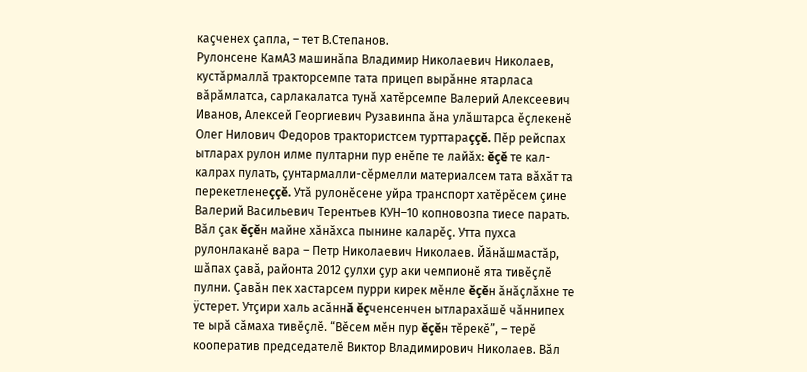каçченех çапла, – тет В.Степанов.
Рулонсене КамАЗ машинăпа Владимир Николаевич Николаев, кустăрмаллă тракторсемпе тата прицеп вырăнне ятарласа вăрăмлатса, сарлакалатса тунă хатĕрсемпе Валерий Алексеевич Иванов, Алексей Георгиевич Рузавинпа ăна улăштарса ĕçлекенĕ Олег Нилович Федоров трактористсем турттараççĕ. Пĕр рейспах ытларах рулон илме пултарни пур енĕпе те лайăх: ĕçĕ те кал-калрах пулать, çунтармалли-сĕрмелли материалсем тата вăхăт та перекетленеççĕ. Утă рулонĕсене уйра транспорт хатĕрĕсем çине Валерий Васильевич Терентьев КУН–10 копновозпа тиесе парать. Вăл çак ĕçĕн майне хăнăхса пынине каларĕç. Утта пухса рулонлаканĕ вара – Петр Николаевич Николаев. Йăнăшмастăр, шăпах çавă, районта 2012 çулхи çур аки чемпионĕ ята тивĕçлĕ пулни. Çавăн пек хастарсем пурри кирек мĕнле ĕçĕн ăнăçлăхне те ÿстерет. Утçири халь асăннă ĕçченсенчен ытларахăшĕ чăннипех те ырă сăмаха тивĕçлĕ. “Вĕсем мĕн пур ĕçĕн тĕрекĕ”, – терĕ кооператив председателĕ Виктор Владимирович Николаев. Вăл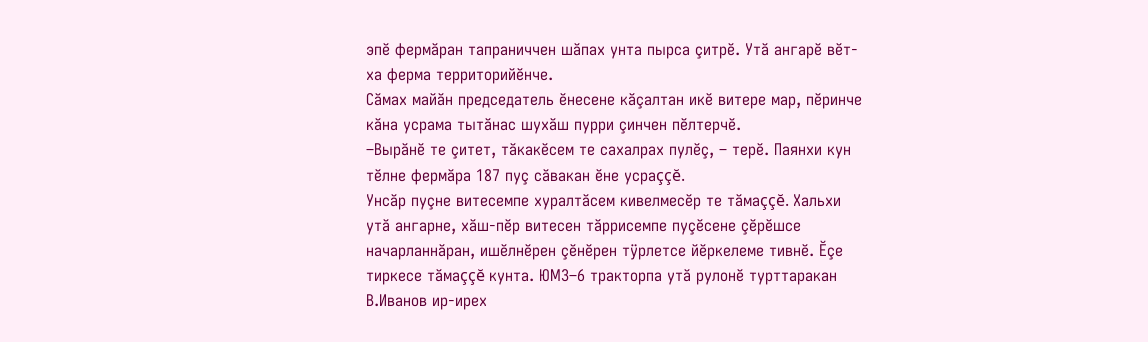эпĕ фермăран тапраниччен шăпах унта пырса çитрĕ. Утă ангарĕ вĕт-ха ферма территорийĕнче.
Сăмах майăн председатель ĕнесене кăçалтан икĕ витере мар, пĕринче кăна усрама тытăнас шухăш пурри çинчен пĕлтерчĕ.
–Вырăнĕ те çитет, тăкакĕсем те сахалрах пулĕç, – терĕ. Паянхи кун тĕлне фермăра 187 пуç сăвакан ĕне усраççĕ.
Унсăр пуçне витесемпе хуралтăсем кивелмесĕр те тăмаççĕ. Хальхи утă ангарне, хăш-пĕр витесен тăррисемпе пуçĕсене çĕрĕшсе начарланнăран, ишĕлнĕрен çĕнĕрен тÿрлетсе йĕркелеме тивнĕ. Ĕçе тиркесе тăмаççĕ кунта. ЮМЗ–6 тракторпа утă рулонĕ турттаракан В.Иванов ир-ирех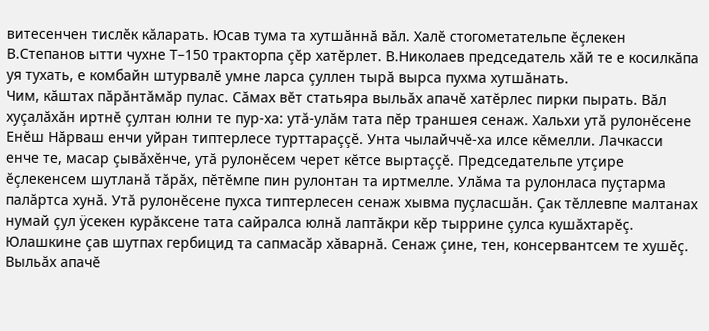витесенчен тислĕк кăларать. Юсав тума та хутшăннă вăл. Халĕ стогометательпе ĕçлекен В.Степанов ытти чухне Т–150 тракторпа çĕр хатĕрлет. В.Николаев председатель хăй те е косилкăпа уя тухать, е комбайн штурвалĕ умне ларса çуллен тырă вырса пухма хутшăнать.
Чим, кăштах пăрăнтăмăр пулас. Сăмах вĕт статьяра выльăх апачĕ хатĕрлес пирки пырать. Вăл хуçалăхăн иртнĕ çултан юлни те пур-ха: утă-улăм тата пĕр траншея сенаж. Хальхи утă рулонĕсене Енĕш Нăрваш енчи уйран типтерлесе турттараççĕ. Унта чылайччĕ-ха илсе кĕмелли. Лачкасси енче те, масар çывăхĕнче, утă рулонĕсем черет кĕтсе выртаççĕ. Председательпе утçире ĕçлекенсем шутланă тăрăх, пĕтĕмпе пин рулонтан та иртмелле. Улăма та рулонласа пуçтарма палăртса хунă. Утă рулонĕсене пухса типтерлесен сенаж хывма пуçласшăн. Çак тĕллевпе малтанах нумай çул ÿсекен курăксене тата сайралса юлнă лаптăкри кĕр тыррине çулса кушăхтарĕç. Юлашкине çав шутпах гербицид та сапмасăр хăварнă. Сенаж çине, тен, консервантсем те хушĕç.
Выльăх апачĕ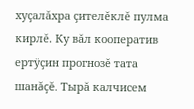хуçалăхра çителĕклĕ пулма кирлĕ. Ку вăл кооператив ертÿçин прогнозĕ тата шанăçĕ. Тырă калчисем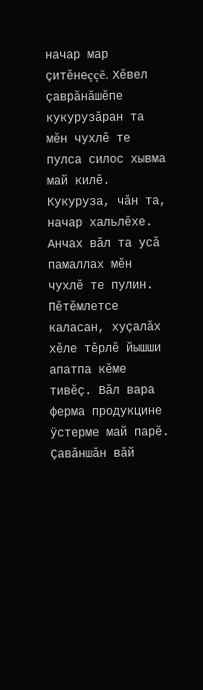начар мар çитĕнеççĕ. Хĕвел çаврăнăшĕпе кукурузăран та мĕн чухлĕ те пулса силос хывма май килĕ. Кукуруза, чăн та, начар хальлĕхе. Анчах вăл та усă памаллах мĕн чухлĕ те пулин. Пĕтĕмлетсе каласан, хуçалăх хĕле тĕрлĕ йышши апатпа кĕме тивĕç. Вăл вара ферма продукцине ÿстерме май парĕ. Çавăншăн вăй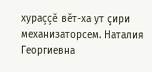хураççĕ вĕт-ха ут çири механизаторсем. Наталия Георгиевна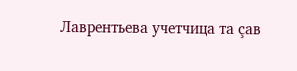Лаврентьева учетчица та çав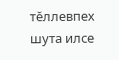тĕллевпех шута илсе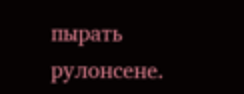пырать рулонсене.